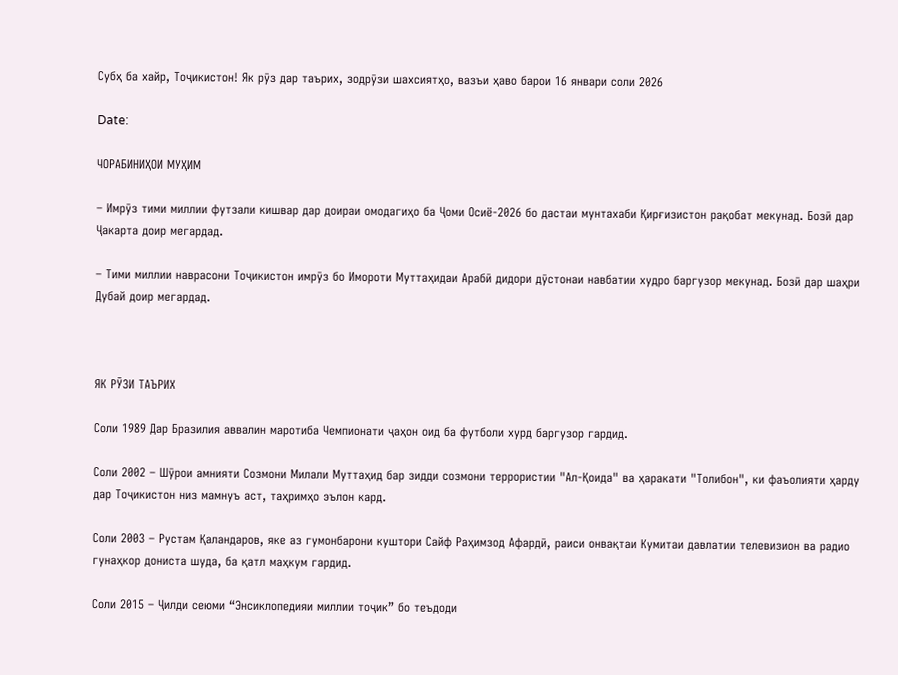Субҳ ба хайр, Тоҷикистон! Як рӯз дар таърих, зодрӯзи шахсиятҳо, вазъи ҳаво барои 16 январи соли 2026

Date:

ЧОРАБИНИҲОИ МУҲИМ

– Имрӯз тими миллии футзали кишвар дар доираи омодагиҳо ба Ҷоми Осиё-2026 бо дастаи мунтахаби Қирғизистон рақобат мекунад. Бозӣ дар Ҷакарта доир мегардад.

– Тими миллии наврасони Тоҷикистон имрӯз бо Имороти Муттаҳидаи Арабӣ дидори дӯстонаи навбатии худро баргузор мекунад. Бозӣ дар шаҳри Дубай доир мегардад.



ЯК РӮЗИ ТАЪРИХ

Соли 1989 Дар Бразилия аввалин маротиба Чемпионати ҷаҳон оид ба футболи хурд баргузор гардид.

Соли 2002 – Шӯрои амнияти Созмони Милали Муттаҳид бар зидди созмони террористии "Ал-Қоида" ва ҳаракати "Толибон", ки фаъолияти ҳарду дар Тоҷикистон низ мамнуъ аст, таҳримҳо эълон кард.

Соли 2003 – Рустам Қаландаров, яке аз гумонбарони куштори Сайф Раҳимзод Афардӣ, раиси онвақтаи Кумитаи давлатии телевизион ва радио гунаҳкор дониста шуда, ба қатл маҳкум гардид.

Соли 2015 – Ҷилди сеюми “Энсиклопедияи миллии тоҷик” бо теъдоди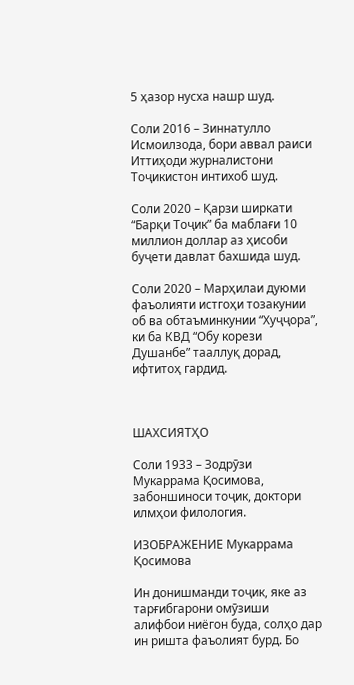5 ҳазор нусха нашр шуд.

Соли 2016 – Зиннатулло Исмоилзода, бори аввал раиси Иттиҳоди журналистони Тоҷикистон интихоб шуд.

Соли 2020 – Қарзи ширкати “Барқи Тоҷик” ба маблағи 10 миллион доллар аз ҳисоби буҷети давлат бахшида шуд.

Соли 2020 – Марҳилаи дуюми фаъолияти истгоҳи тозакунии об ва обтаъминкунии “Хуҷҷора”, ки ба КВД “Обу корези Душанбе” тааллуқ дорад, ифтитоҳ гардид.



ШАХСИЯТҲО

Соли 1933 – Зодрӯзи Мукаррама Қосимова, забоншиноси тоҷик, доктори илмҳои филология.

ИЗОБРАЖЕНИЕ Мукаррама Қосимова

Ин донишманди тоҷик, яке аз тарғибгарони омӯзиши алифбои ниёгон буда, солҳо дар ин ришта фаъолият бурд. Бо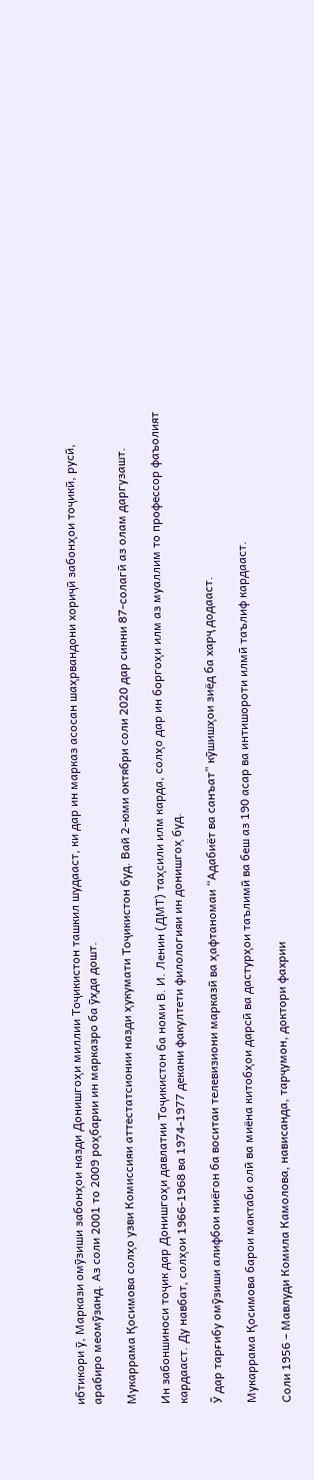ибтикори ӯ, Маркази омӯзиши забонҳои назди Донишгоҳи миллии Тоҷикистон ташкил шудааст, ки дар ин марказ асосан шаҳрвандони хориҷӣ забонҳои тоҷикӣ, русӣ, арабиро меомӯзанд. Аз соли 2001 то 2009 роҳбарии ин марказро ба ӯҳда дошт.

Мукаррама Қосимова солҳо узви Комиссияи аттестатсионии назди ҳукумати Тоҷикистон буд. Вай 2-юми октябри соли 2020 дар синни 87-солагӣ аз олам даргузашт.

Ин забоншиноси тоҷик дар Донишгоҳи давлатии Тоҷикистон ба номи В. И. Ленин (ДМТ) таҳсили илм карда, солҳо дар ин боргоҳи илм аз муаллим то профессор фаъолият кардааст. Ду навбат, солҳои 1966-1968 ва 1974-1977 декани факултети филологияи ин донишгоҳ буд.

Ӯ дар тарғибу омӯзиши алифбои ниёгон ба воситаи телевизиони марказӣ ва ҳафтаномаи “Адабиёт ва санъат” кӯшишҳои зиёд ба харҷ додааст.

Мукаррама Қосимова барои мактаби олӣ ва миёна китобҳои дарсӣ ва дастурҳои таълимӣ ва беш аз 190 асар ва интишороти илмӣ таълиф кардааст.

Соли 1956 – Мавлуди Комила Камолова, нависанда, тарҷумон, доктори фахрии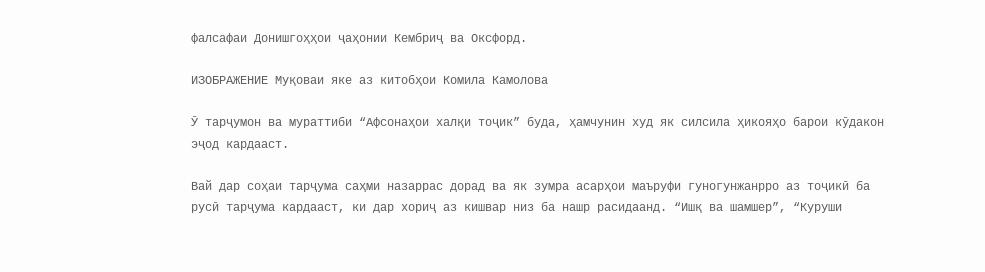фалсафаи Донишгоҳҳои ҷаҳонии Кембриҷ ва Оксфорд.

ИЗОБРАЖЕНИЕ Муқоваи яке аз китобҳои Комила Камолова

Ӯ тарҷумон ва мураттиби “Афсонаҳои халқи тоҷик” буда, ҳамчунин худ як силсила ҳикояҳо барои кӯдакон эҷод кардааст.

Вай дар соҳаи тарҷума саҳми назаррас дорад ва як зумра асарҳои маъруфи гуногунжанрро аз тоҷикӣ ба русӣ тарҷума кардааст, ки дар хориҷ аз кишвар низ ба нашр расидаанд. “Ишқ ва шамшер”, “Куруши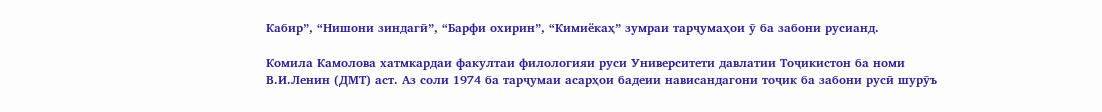Кабир”, “Нишони зиндагӣ”, “Барфи охирин”, “Кимиёкаҳ” зумраи тарҷумаҳои ӯ ба забони русианд.

Комила Камолова хатмкардаи факултаи филологияи руси Университети давлатии Тоҷикистон ба номи В.И.Ленин (ДМТ) аст. Аз соли 1974 ба тарҷумаи асарҳои бадеии нависандагони тоҷик ба забони русӣ шурӯъ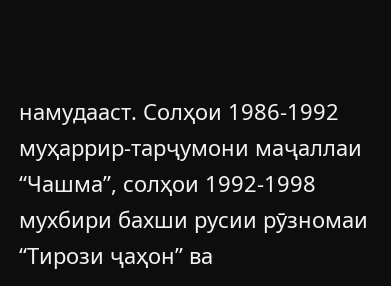намудааст. Солҳои 1986-1992 муҳаррир-тарҷумони маҷаллаи “Чашма”, солҳои 1992-1998 мухбири бахши русии рӯзномаи “Тирози ҷаҳон” ва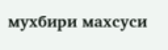мухбири махсуси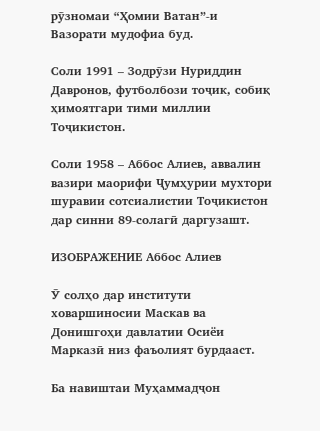рӯзномаи “Ҳомии Ватан”-и Вазорати мудофиа буд.

Соли 1991 – Зодрӯзи Нуриддин Давронов, футболбози тоҷик, собиқ ҳимоятгари тими миллии Тоҷикистон.

Соли 1958 – Аббос Алиев, аввалин вазири маорифи Ҷумҳурии мухтори шуравии сотсиалистии Тоҷикистон дар синни 89-солагӣ даргузашт.

ИЗОБРАЖЕНИЕ Аббос Алиев

Ӯ солҳо дар институти ховаршиносии Маскав ва Донишгоҳи давлатии Осиёи Марказӣ низ фаъолият бурдааст.

Ба навиштаи Муҳаммадҷон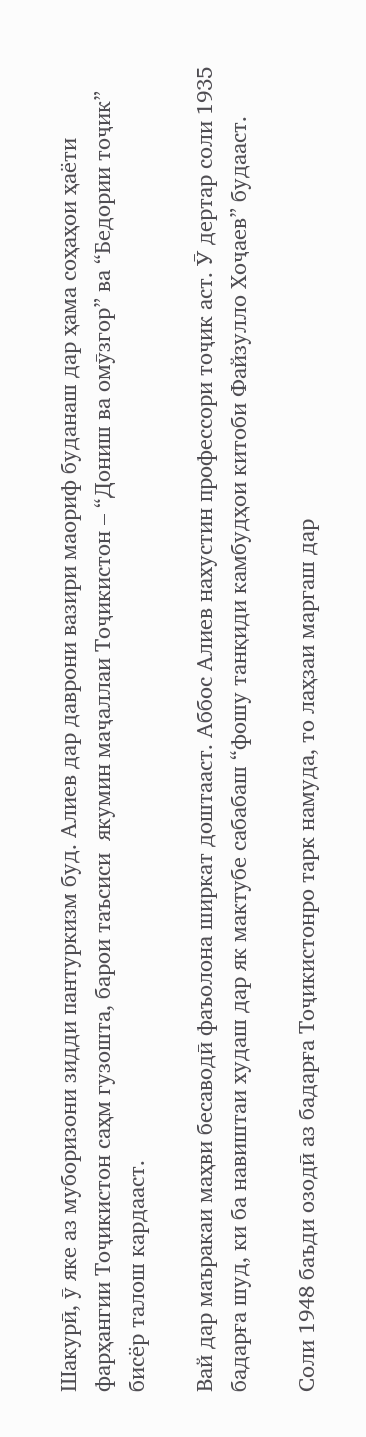Шакурӣ, ӯ яке аз муборизони зидди пантуркизм буд. Алиев дар даврони вазири маориф буданаш дар ҳама соҳаҳои ҳаёти фарҳангии Тоҷикистон саҳм гузошта, барои таъсиси  якумин маҷаллаи Тоҷикистон – “Дониш ва омӯзгор” ва “Бедории тоҷик” бисёр талош кардааст.

Вай дар маъракаи маҳви бесаводӣ фаъолона ширкат доштааст. Аббос Алиев нахустин профессори тоҷик аст. Ӯ дертар соли 1935 бадарға шуд, ки ба навиштаи худаш дар як мактубе сабабаш “фошу танқиди камбудҳои китоби Файзулло Хоҷаев” будааст.

Соли 1948 баъди озодӣ аз бадарға Тоҷикистонро тарк намуда, то лаҳзаи маргаш дар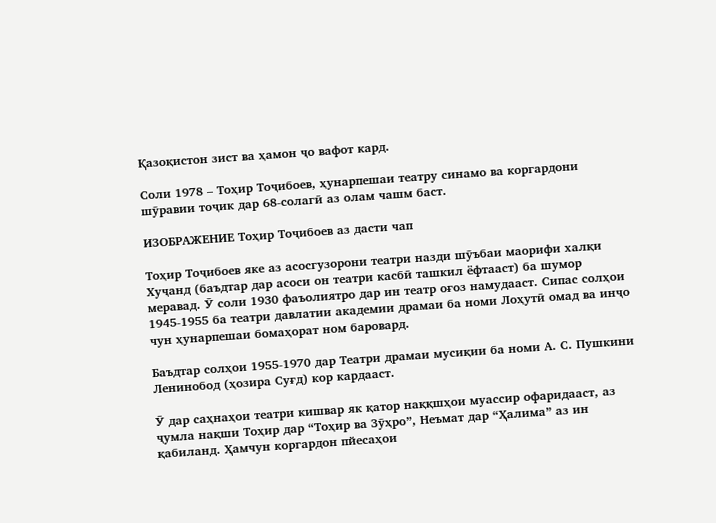Қазоқистон зист ва ҳамон ҷо вафот кард.

Соли 1978 – Тоҳир Тоҷибоев, ҳунарпешаи театру синамо ва коргардони шӯравии тоҷик дар 68-солагӣ аз олам чашм баст.

ИЗОБРАЖЕНИЕ Тоҳир Тоҷибоев аз дасти чап

Тоҳир Тоҷибоев яке аз асосгузорони театри назди шӯъбаи маорифи халқи Хуҷанд (баъдтар дар асоси он театри касбӣ ташкил ёфтааст) ба шумор меравад. Ӯ соли 1930 фаъолиятро дар ин театр оғоз намудааст. Сипас солҳои 1945-1955 ба театри давлатии академии драмаи ба номи Лоҳутӣ омад ва инҷо чун ҳунарпешаи бомаҳорат ном баровард.

Баъдтар солҳои 1955-1970 дар Театри драмаи мусиқии ба номи А. С. Пушкини Ленинобод (ҳозира Суғд) кор кардааст.

Ӯ дар саҳнаҳои театри кишвар як қатор наққшҳои муассир офаридааст, аз ҷумла нақши Тоҳир дар “Тоҳир ва Зӯҳро”, Неъмат дар “Ҳалима” аз ин қабиланд. Ҳамчун коргардон пйесаҳои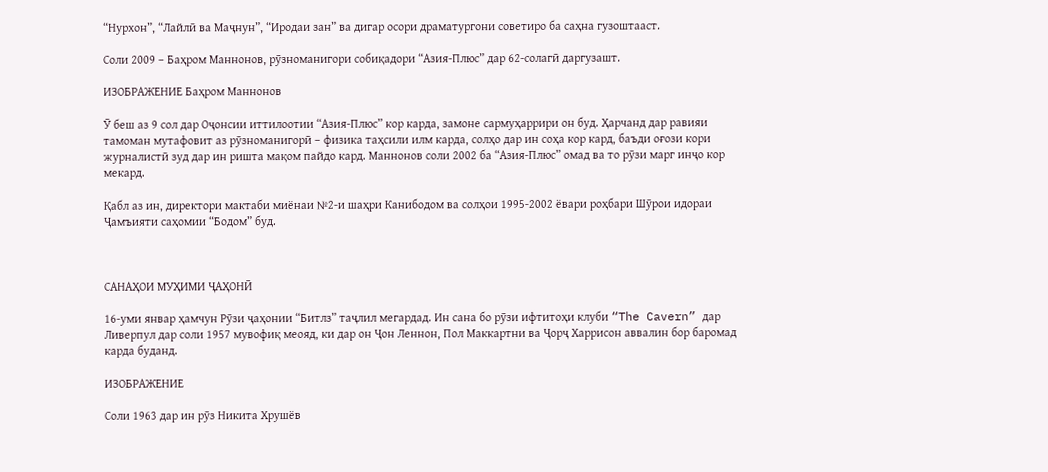“Нурхон”, “Лайлӣ ва Маҷнун”, “Иродаи зан” ва дигар осори драматургони советиро ба саҳна гузоштааст.

Соли 2009 – Баҳром Маннонов, рӯзноманигори собиқадори “Азия-Плюс” дар 62-солагӣ даргузашт.

ИЗОБРАЖЕНИЕ Баҳром Маннонов

Ӯ беш аз 9 сол дар Оҷонсии иттилоотии “Азия-Плюс” кор карда, замоне сармуҳаррири он буд. Ҳарчанд дар равияи тамоман мутафовит аз рӯзноманигорӣ – физика таҳсили илм карда, солҳо дар ин соҳа кор кард, баъди оғози кори журналистӣ зуд дар ин ришта мақом пайдо кард. Маннонов соли 2002 ба “Азия-Плюс” омад ва то рӯзи марг инҷо кор мекард.

Қабл аз ин, директори мактаби миёнаи №2-и шаҳри Канибодом ва солҳои 1995-2002 ёвари роҳбари Шӯрои идораи Ҷамъияти саҳомии “Бодом” буд.



САНАҲОИ МУҲИМИ ҶАҲОНӢ

16-уми январ ҳамчун Рӯзи ҷаҳонии “Битлз” таҷлил мегардад. Ин сана бо рӯзи ифтитоҳи клуби “The Cavern” дар Ливерпул дар соли 1957 мувофиқ меояд, ки дар он Ҷон Леннон, Пол Маккартни ва Ҷорҷ Харрисон аввалин бор баромад карда буданд.

ИЗОБРАЖЕНИЕ

Соли 1963 дар ин рӯз Никита Хрушёв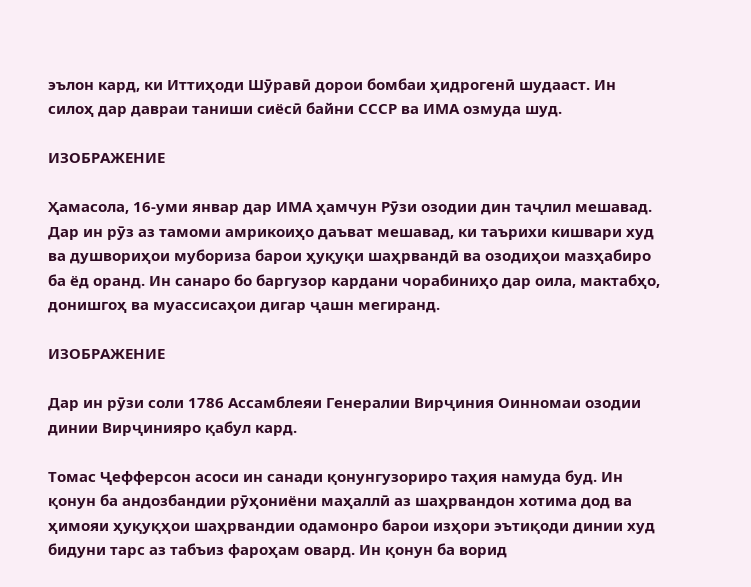эълон кард, ки Иттиҳоди Шӯравӣ дорои бомбаи ҳидрогенӣ шудааст. Ин силоҳ дар давраи таниши сиёсӣ байни СССР ва ИМА озмуда шуд.

ИЗОБРАЖЕНИЕ

Ҳамасола, 16-уми январ дар ИМА ҳамчун Рӯзи озодии дин таҷлил мешавад. Дар ин рӯз аз тамоми амрикоиҳо даъват мешавад, ки таърихи кишвари худ ва душвориҳои мубориза барои ҳуқуқи шаҳрвандӣ ва озодиҳои мазҳабиро ба ёд оранд. Ин санаро бо баргузор кардани чорабиниҳо дар оила, мактабҳо, донишгоҳ ва муассисаҳои дигар ҷашн мегиранд.

ИЗОБРАЖЕНИЕ

Дар ин рӯзи соли 1786 Ассамблеяи Генералии Вирҷиния Оинномаи озодии динии Вирҷинияро қабул кард.

Томас Ҷефферсон асоси ин санади қонунгузориро таҳия намуда буд. Ин қонун ба андозбандии рӯҳониёни маҳаллӣ аз шаҳрвандон хотима дод ва ҳимояи ҳуқуқҳои шаҳрвандии одамонро барои изҳори эътиқоди динии худ бидуни тарс аз табъиз фароҳам овард. Ин қонун ба ворид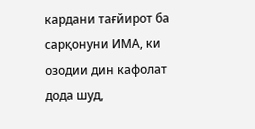кардани тағйирот ба сарқонуни ИМА, ки озодии дин кафолат дода шуд,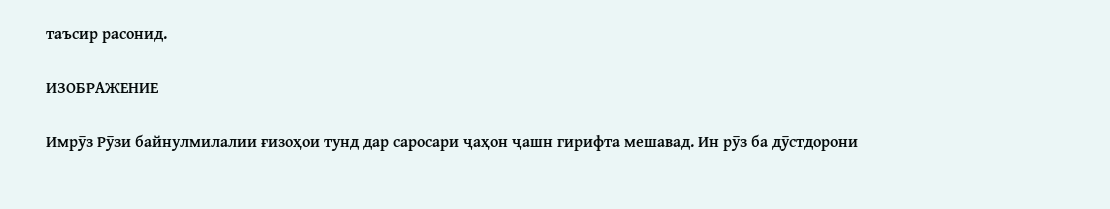таъсир расонид.

ИЗОБРАЖЕНИЕ

Имрӯз Рӯзи байнулмилалии ғизоҳои тунд дар саросари ҷаҳон ҷашн гирифта мешавад. Ин рӯз ба дӯстдорони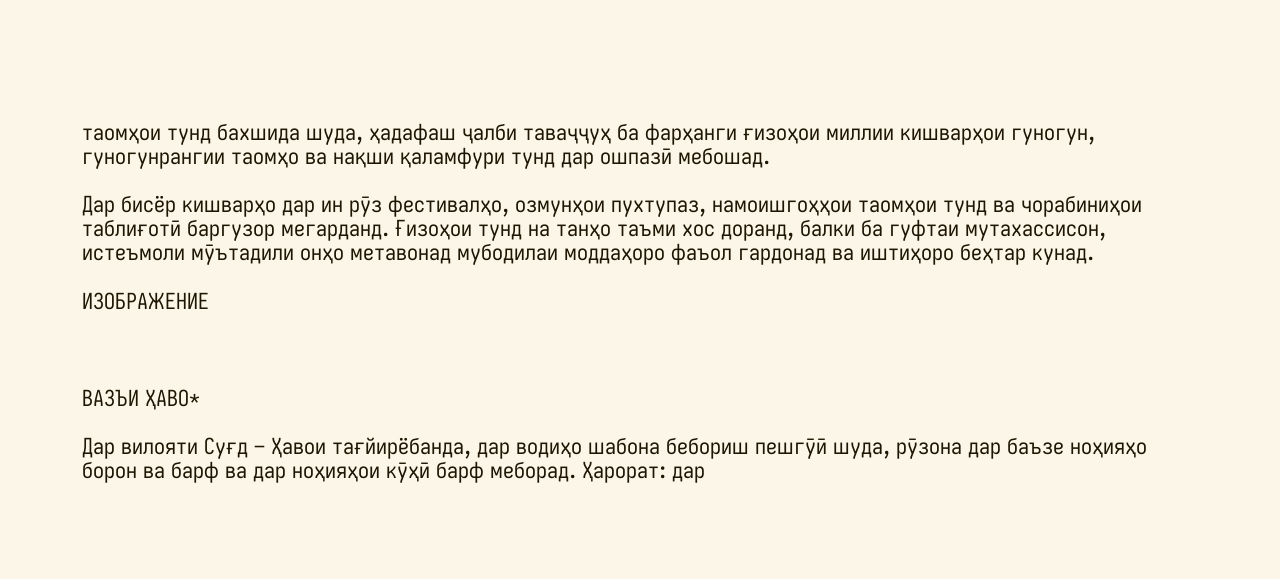таомҳои тунд бахшида шуда, ҳадафаш ҷалби таваҷҷуҳ ба фарҳанги ғизоҳои миллии кишварҳои гуногун, гуногунрангии таомҳо ва нақши қаламфури тунд дар ошпазӣ мебошад.

Дар бисёр кишварҳо дар ин рӯз фестивалҳо, озмунҳои пухтупаз, намоишгоҳҳои таомҳои тунд ва чорабиниҳои таблиғотӣ баргузор мегарданд. Ғизоҳои тунд на танҳо таъми хос доранд, балки ба гуфтаи мутахассисон, истеъмоли мӯътадили онҳо метавонад мубодилаи моддаҳоро фаъол гардонад ва иштиҳоро беҳтар кунад.

ИЗОБРАЖЕНИЕ



ВАЗЪИ ҲАВО*

Дар вилояти Суғд – Ҳавои тағйирёбанда, дар водиҳо шабона бебориш пешгӯӣ шуда, рӯзона дар баъзе ноҳияҳо борон ва барф ва дар ноҳияҳои кӯҳӣ барф меборад. Ҳарорат: дар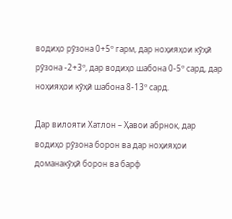водиҳо рӯзона 0+5º гарм, дар ноҳияҳои кӯҳӣ рӯзона -2+3º, дар водиҳо шабона 0-5º сард, дар ноҳияҳои кӯҳӣ шабона 8-13º сард.

Дар вилояти Хатлон – Ҳавои абрнок, дар водиҳо рӯзона борон ва дар ноҳияҳои доманакӯҳӣ борон ва барф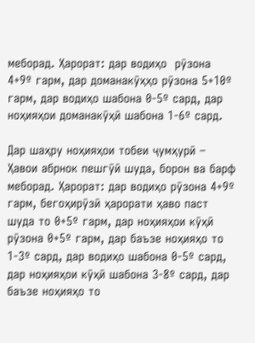меборад. Ҳарорат: дар водиҳо  рӯзона 4+9º гарм, дар доманакӯҳҳо рӯзона 5+10º гарм, дар водиҳо шабона 0-5º сард, дар ноҳияҳои доманакӯҳӣ шабона 1-6º сард.

Дар шаҳру ноҳияҳои тобеи ҷумҳурӣ – Ҳавои абрнок пешгӯӣ шуда, борон ва барф меборад. Ҳарорат: дар водиҳо рӯзона 4+9º гарм, бегоҳирӯзӣ ҳарорати ҳаво паст шуда то 0+5º гарм, дар ноҳияҳои кӯҳӣ рӯзона 0+5º гарм, дар баъзе ноҳияҳо то 1-3º сард, дар водиҳо шабона 0-5º сард, дар ноҳияҳои кӯҳӣ шабона 3-8º сард, дар баъзе ноҳияҳо то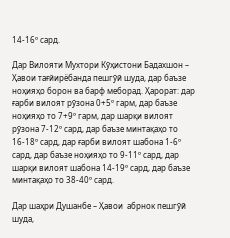14-16º сард.

Дар Вилояти Мухтори Кӯҳистони Бадахшон – Ҳавои тағйирёбанда пешгӯӣ шуда, дар баъзе ноҳияҳо борон ва барф меборад. Ҳарорат: дар ғарби вилоят рӯзона 0+5º гарм, дар баъзе ноҳияҳо то 7+9º гарм, дар шарқи вилоят рӯзона 7-12º сард, дар баъзе минтақаҳо то 16-18º сард, дар ғарби вилоят шабона 1-6º сард, дар баъзе ноҳияҳо то 9-11º сард, дар шарқи вилоят шабона 14-19º сард, дар баъзе минтақаҳо то 38-40º сард.

Дар шаҳри Душанбе – Ҳавои  абрнок пешгӯӣ шуда,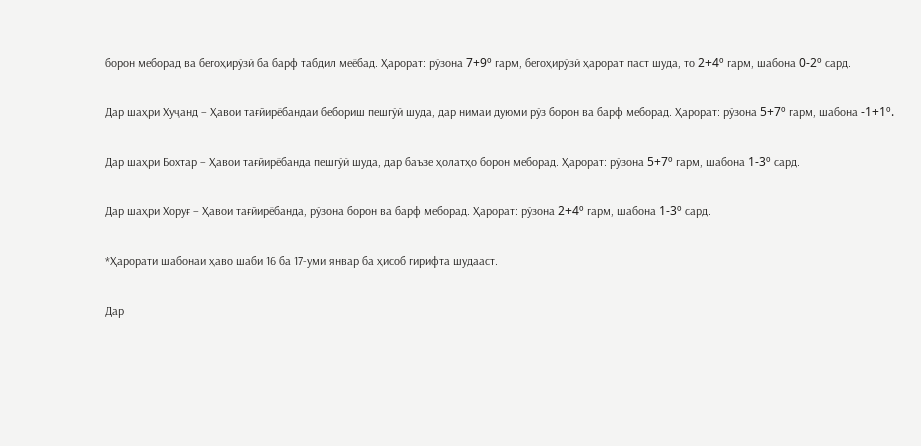борон меборад ва бегоҳирӯзӣ ба барф табдил меёбад. Ҳарорат: рӯзона 7+9º гарм, бегоҳирӯзӣ ҳарорат паст шуда, то 2+4º гарм, шабона 0-2º сард.

Дар шаҳри Хуҷанд – Ҳавои тағйирёбандаи бебориш пешгӯӣ шуда, дар нимаи дуюми рӯз борон ва барф меборад. Ҳарорат: рӯзона 5+7º гарм, шабона -1+1º.

Дар шаҳри Бохтар – Ҳавои тағйирёбанда пешгӯӣ шуда, дар баъзе ҳолатҳо борон меборад. Ҳарорат: рӯзона 5+7º гарм, шабона 1-3º сард.

Дар шаҳри Хоруғ – Ҳавои тағйирёбанда, рӯзона борон ва барф меборад. Ҳарорат: рӯзона 2+4º гарм, шабона 1-3º сард.

*Ҳарорати шабонаи ҳаво шаби 16 ба 17-уми январ ба ҳисоб гирифта шудааст.

Дар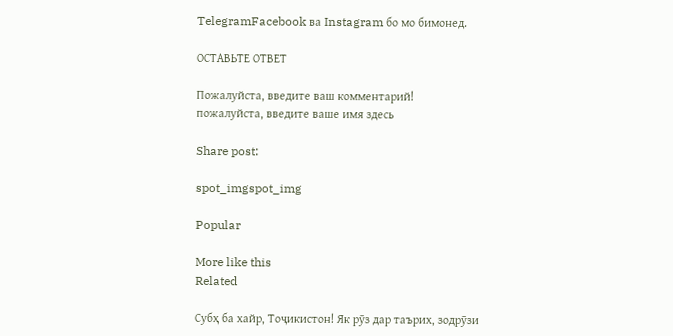TelegramFacebook ва Instagram бо мо бимонед.

ОСТАВЬТЕ ОТВЕТ

Пожалуйста, введите ваш комментарий!
пожалуйста, введите ваше имя здесь

Share post:

spot_imgspot_img

Popular

More like this
Related

Субҳ ба хайр, Тоҷикистон! Як рӯз дар таърих, зодрӯзи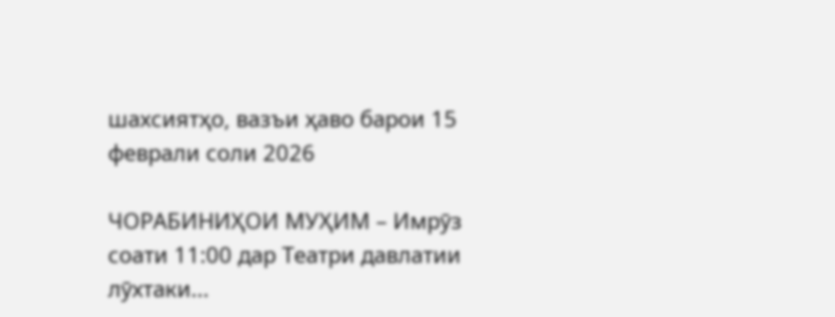шахсиятҳо, вазъи ҳаво барои 15 феврали соли 2026

ЧОРАБИНИҲОИ МУҲИМ – Имрӯз соати 11:00 дар Театри давлатии лӯхтаки...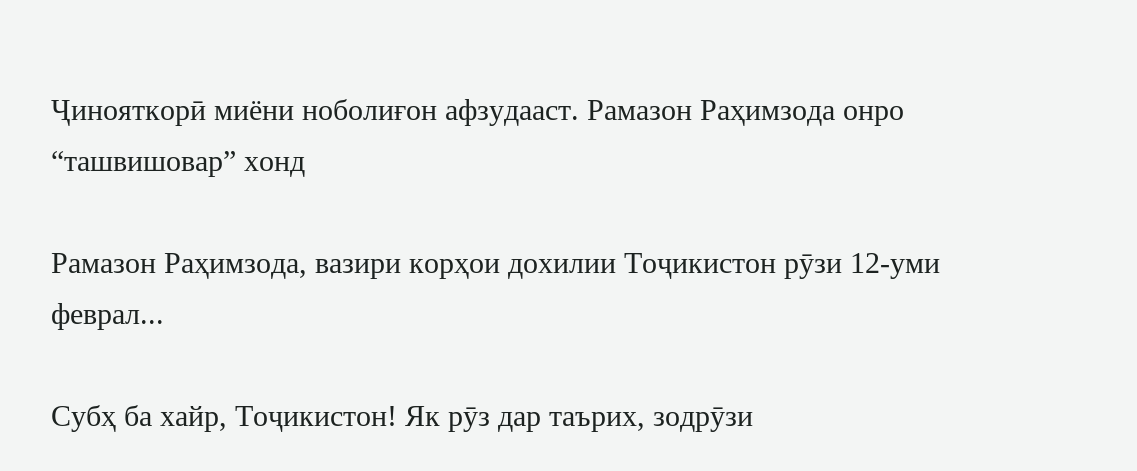Ҷинояткорӣ миёни ноболиғон афзудааст. Рамазон Раҳимзода онро “ташвишовар” хонд

Рамазон Раҳимзода, вазири корҳои дохилии Тоҷикистон рӯзи 12-уми феврал...

Субҳ ба хайр, Тоҷикистон! Як рӯз дар таърих, зодрӯзи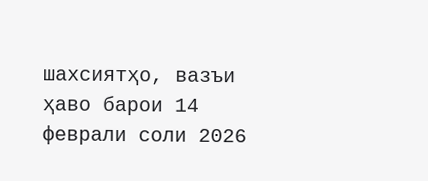шахсиятҳо, вазъи ҳаво барои 14 феврали соли 2026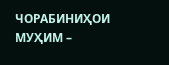ЧОРАБИНИҲОИ МУҲИМ –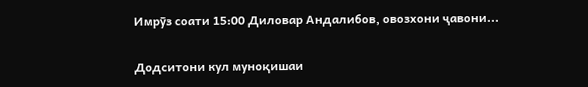Имрӯз соати 15:00 Диловар Андалибов, овозхони ҷавони...

Додситони кул муноқишаи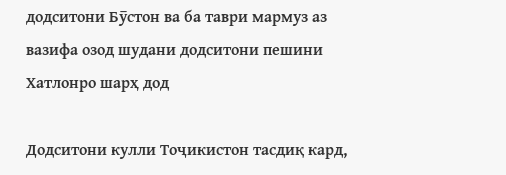додситони Бӯстон ва ба таври мармуз аз вазифа озод шудани додситони пешини Хатлонро шарҳ дод

Додситони кулли Тоҷикистон тасдиқ кард,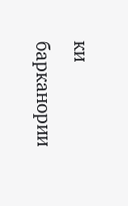ки барканории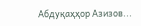Абдуқаҳҳор Азизов...